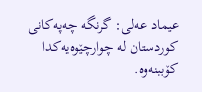عیماد عه‌لی: گرنگە چه‌په‌كانی كوردستان له‌ چوارچێوه‌یه‌كدا كۆببنه‌وه.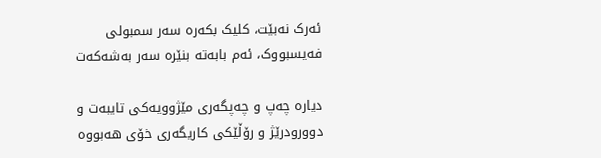ئەرک نەبێت، کلیک بکەرە سەر سمبولی فەیسبووک، ئەم بابەتە بنێرە سەر بەشەکەت

دیاره‌ چه‌پ و چه‌پگه‌ری مێژوویه‌كی تایبه‌ت و دوورودرێژ و رۆڵێكی كاریگه‌ری خۆی هه‌بووه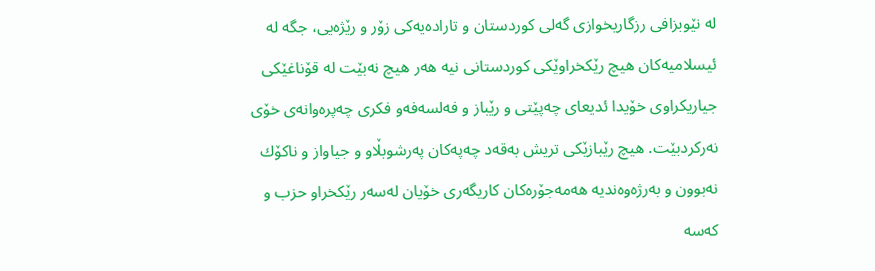له‌ نێوبزافی رزگاریخوازی گه‌لی كوردستان و تاراده‌یه‌كی زۆر و رێژه‌یی، جگه‌ له‌ ئیسلامیه‌كان هیچ رێكخراوێكی كوردستانی نیه‌ هه‌ر هیچ نه‌بێت له‌ قۆناغێكی جیاریكراوی خۆیدا ئدیعای چه‌پێتی و رێباز و فه‌لسه‌فه‌و فكری چه‌پره‌وانه‌ی خۆی نه‌ركردبێت. هیچ رێبازێكی تریش به‌قه‌د چه‌په‌كان په‌رشوبڵاو و جیاواز و ناكۆك نه‌بوون و به‌رژه‌وه‌ندیه هه‌مه‌جۆره‌كان كاریگه‌ری خۆیان له‌سه‌ر رێكخراو حزب و كه‌سه‌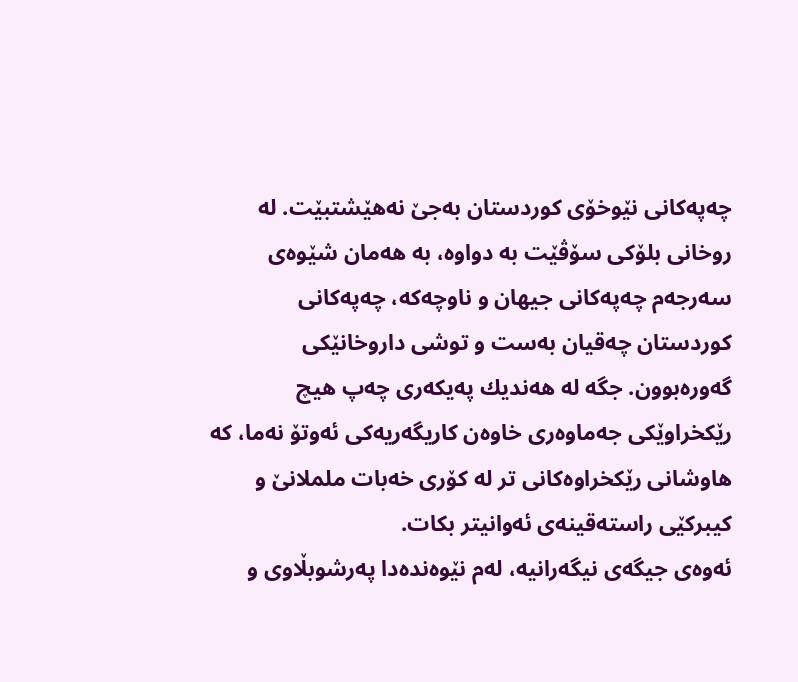چه‌په‌كانی نێوخۆی كوردستان به‌جێ نه‌هێشتبێت. له‌ روخانی بلۆكی سۆڤێت به‌ دواوه‌، به‌ هه‌مان شێوه‌ی سه‌رجه‌م چه‌په‌كانی جیهان و ناوچه‌كه‌، چه‌په‌كانی كوردستان چه‌قیان به‌ست و توشی داروخانێكی گه‌وره‌بوون. جگه‌ له‌ هه‌ندیك په‌یكه‌ری چه‌پ هیچ رێكخراوێكی جه‌ماوه‌ری خاوه‌ن كاریگه‌ریه‌كی ئه‌وتۆ نه‌ما، كه‌ هاوشانی رێكخراوه‌كانی تر له‌ كۆری خه‌بات ململانێ و كیبركێی راسته‌قینه‌ی ئه‌وانیتر بكات.
ئه‌وه‌ی جیگه‌ی نیگه‌رانیه‌، له‌م نێوه‌نده‌دا په‌رشوبڵاوی و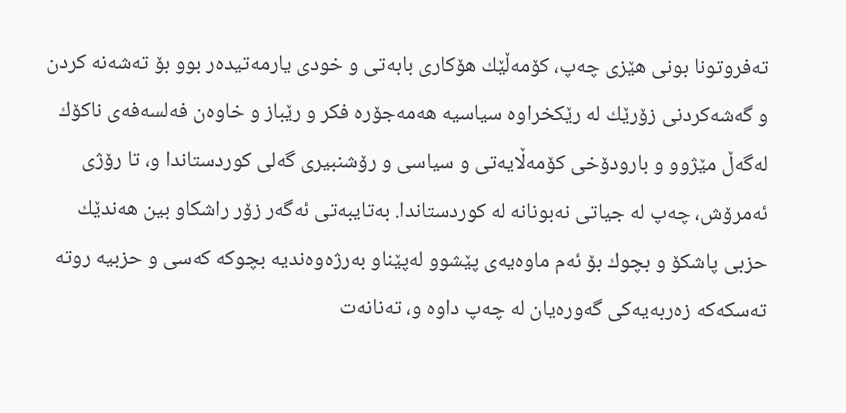ته‌فروتونا بونی هێزی چه‌پ، كۆمه‌ڵێك هۆكاری بابه‌تی و خودی یارمه‌تیده‌ر بوو بۆ ته‌شه‌نه‌ كردن و گه‌شه‌كردنی زۆرێك له‌ رێكخراوه‌ سیاسیه‌ هه‌مه‌جۆره‌ فكر و رێباز و خاوه‌ن فه‌لسه‌فه‌ی ناكۆك له‌گه‌ڵ مێژوو و بارودۆخی كۆمه‌ڵایه‌تی و سیاسی و رۆشنبیری گه‌لی كوردستاندا و، تا رۆژی ئه‌مرۆش، چه‌پ له‌ جیاتی نه‌بونانه‌ له‌ كوردستاندا. به‌تایبه‌تی ئه‌گه‌ر زۆر راشكاو بین هه‌ندێك حزبی پاشكۆ و بچوك بۆ ئه‌م ماوه‌یه‌ی پێشوو له‌پێناو به‌رژه‌وه‌ندیه‌ بچوكه‌ كه‌سی و حزبیه‌ روته‌ ته‌سكه‌كه‌ زه‌ربه‌یه‌كی گه‌وره‌یان له‌ چه‌پ داوه‌ و، ته‌نانه‌ت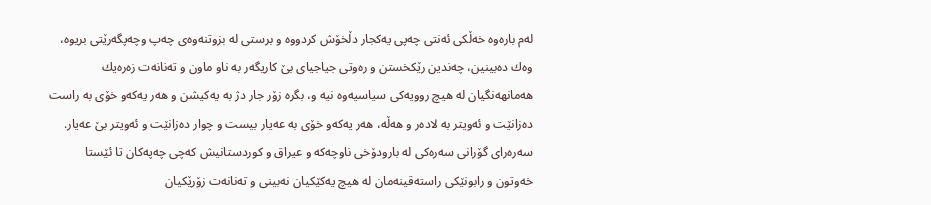له‌م باره‌وه‌ خه‌ڵكی ئه‌نتی چه‌پی یه‌كجار دڵخۆش كردووه‌ و برستی له‌ بزوتنه‌وه‌ی چه‌پ وچه‌پگه‌رێتی بریوه‌، وه‌ك ده‌بینین، چه‌ندین رێكخستن و ره‌وتی جیاجیای بێ كاریگه‌ر به‌ ناو ماون و ته‌نانه‌ت زه‌ره‌یك هه‌مانهه‌نگیان له‌ هیچ روویه‌كی سیاسیه‌وه‌ نیه‌ و، بگره‌ زۆر جار دژ به‌ یه‌كیشن و هه‌ر یه‌كه‌و خۆی به‌ راست ده‌زانێت و ئه‌ویتر به‌ لاده‌ر و هه‌ڵه‌، هه‌ر یه‌كه‌و خۆی به‌ عه‌یار بیست و چوار ده‌زانێت و ئه‌ویتر بێ عه‌یار.
سه‌ره‌رای گۆرانی سه‌ره‌كی له‌ بارودۆخی ناوچه‌كه‌ و عیراق و كوردستانیش كه‌چی چه‌په‌كان تا ئێستا خه‌وتون و رابونێكی راسته‌قینه‌مان له‌ هیچ یه‌كێكیان نه‌بینی و ته‌نانه‌ت زۆرێكیان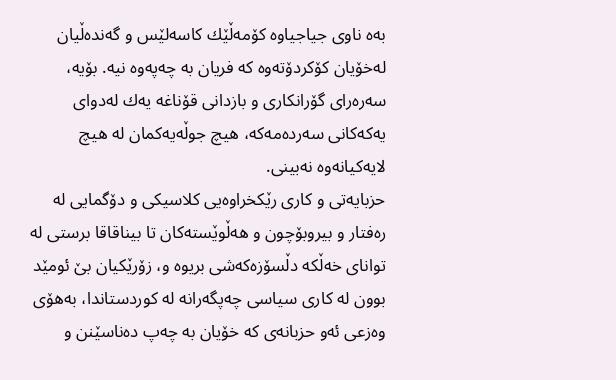به‌ه ناوی جیاجیاوه‌ كۆمه‌ڵێك كاسه‌لێس و گه‌نده‌ڵیان له‌خۆیان كۆكردۆته‌وه‌ كه‌ فریان به‌ چه‌په‌وه‌ نیه‌. بۆیه‌، سه‌ره‌رای گۆرانكاری و بازدانی قۆناغه‌ یه‌ك له‌دوای یه‌كه‌كانی سه‌رده‌مه‌كه‌، هیچ جوڵه‌یه‌كمان له‌ هیچ لایه‌كیانه‌وه‌ نه‌بینی.
حزبایه‌تی و كاری رێكخراوه‌یی كلاسیكی و دۆگمایی له‌ ره‌فتار و بیروبۆچون و هه‌ڵوێسته‌كان تا بیناقاقا برستی له‌ توانای خه‌ڵكه‌ دڵسۆزه‌كه‌شی بریوه‌ و، زۆرێكیان بێ ئومێد بوون له‌ كاری سیاسی چه‌پگه‌رانه‌ له‌ كوردستاندا، به‌هۆی وه‌زعی ئه‌و حزبانه‌ی كه‌ خۆیان به‌ چه‌پ ده‌ناسێنن و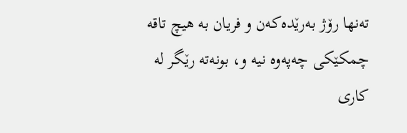ته‌نها رۆژ به‌رێده‌كه‌ن و فریان به‌ هیچ تاقه‌ چمكێكی چه‌په‌وه‌ نیه‌ و، بونه‌ته‌ رێگر له‌ كاری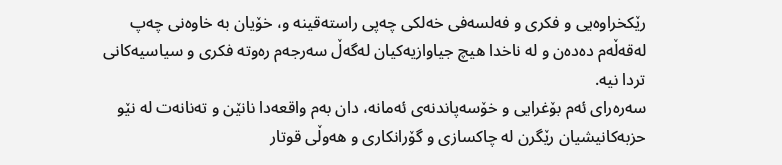رێكخراوه‌یی و فكری و فه‌لسه‌فی خه‌لكی چه‌پی راسته‌قینه‌ و، خۆیان به‌ خاوه‌نی چه‌پ له‌قه‌ڵه‌م ده‌ده‌ن و له‌ ناخدا هیچ جیاوازیه‌كیان له‌گه‌ڵ سه‌رجه‌م ره‌وته‌ فكری و سیاسیه‌كانی تردا نیه‌.
سه‌ره‌رای ئه‌م بۆغرایی و خۆسه‌پاندنه‌ی ئه‌مانه‌، دان به‌م واقعه‌دا نانێن و ته‌نانه‌ت له‌ نێو حزبه‌كانیشیان رێگرن له‌ چاكسازی و گۆرانكاری و هه‌وڵی قوتار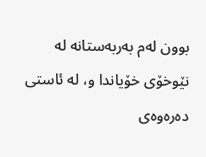بوون له‌م به‌ربه‌ستانه‌ له‌ نێوخۆی خۆیاندا و، له‌ ئاستی ده‌ره‌وه‌ی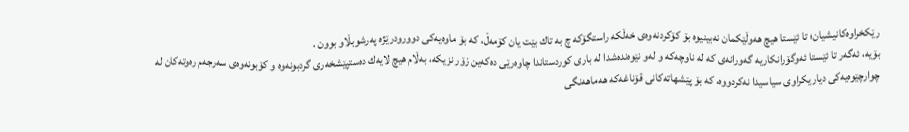رێكخراوه‌كانیشیان؛ تا ئێستا هیچ هه‌وڵێكمان نه‌بینیوه‌ بۆ كۆكردنه‌وه‌ی خه‌ڵكه‌ راستگۆكه‌ چ به‌ تاك بێت یان كۆمه‌ڵ، كه‌ بۆ ماوه‌یه‌كی دوورودرێژه‌ په‌رشوبڵاو بوون .
بۆیه‌، ئه‌گه‌ر تا ئێستا ئه‌وگۆرانكاریه‌ گه‌ورانه‌ی كه‌ له‌ ناوچه‌كه‌ و له‌و نێوه‌نده‌شدا له‌ باری كوردستاندا چاوه‌رێی ده‌كه‌ین زۆر نزیكه‌، به‌ڵام هیچ لایه‌ك ده‌ستپێشخه‌ری گردبونه‌وه‌ و كۆبونه‌وه‌ی سه‌رجه‌م ره‌وته‌كان له‌ چوارچێوه‌یه‌كی دیاریكراوی سیاسیدا نه‌كردووه‌، كه‌ بۆ پێشهاته‌كانی قۆناغه‌كه‌ هه‌ماهه‌نگی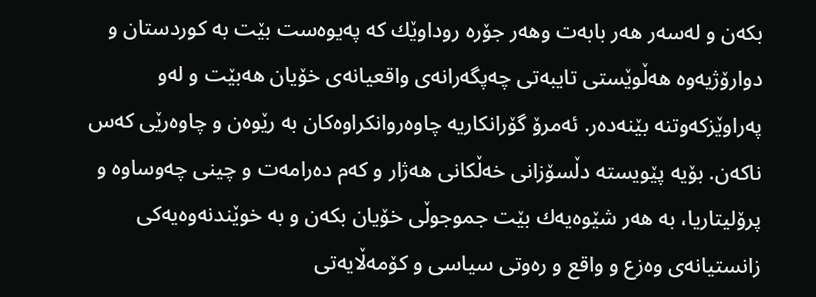بكه‌ن و له‌سه‌ر هه‌ر بابه‌ت وهه‌ر جۆره‌ روداوێك كه‌ په‌یوه‌ست بێت به‌ كوردستان و دوارۆژیه‌وه‌ هه‌ڵوێستی تایبه‌تی چه‌پگه‌رانه‌ی واقعیانه‌ی خۆیان هه‌بێت و له‌و په‌راوێزكه‌وتنه‌ بێنه‌ده‌ر. ئه‌مرۆ گۆرانكاریه‌ چاوه‌روانكراوه‌كان به‌ رێوه‌ن و چاوه‌رێی كه‌س ناكه‌ن. بۆیه‌ پێویسته‌ دڵسۆزانی خه‌ڵكانی هه‌ژار و كه‌م ده‌رامه‌ت و چینی چه‌وساوه‌ و پرۆلیتاریا، به‌ هه‌ر شێوه‌یه‌ك بێت جموجوڵی خۆیان بكه‌ن و به‌ خوێندنه‌وه‌یه‌كی زانستیانه‌ی وه‌زع و واقع و ره‌وتی سیاسی و كۆمه‌ڵایه‌تی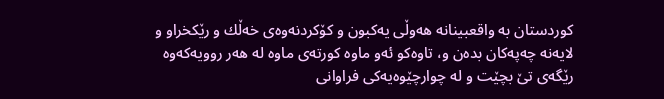كوردستان به‌ واقعبینانه‌ هه‌وڵی یه‌كبون و كۆكردنه‌وه‌ی خه‌ڵك و رێكخراو و لایه‌نه‌ چه‌په‌كان بده‌ن و، تاوه‌كو ئه‌و ماوه‌ كورته‌ی ماوه‌ له‌ هه‌ر روویه‌كه‌وه‌ رێگه‌ی تێ بچێت و له‌ چوارچێوه‌یه‌كی فراوانی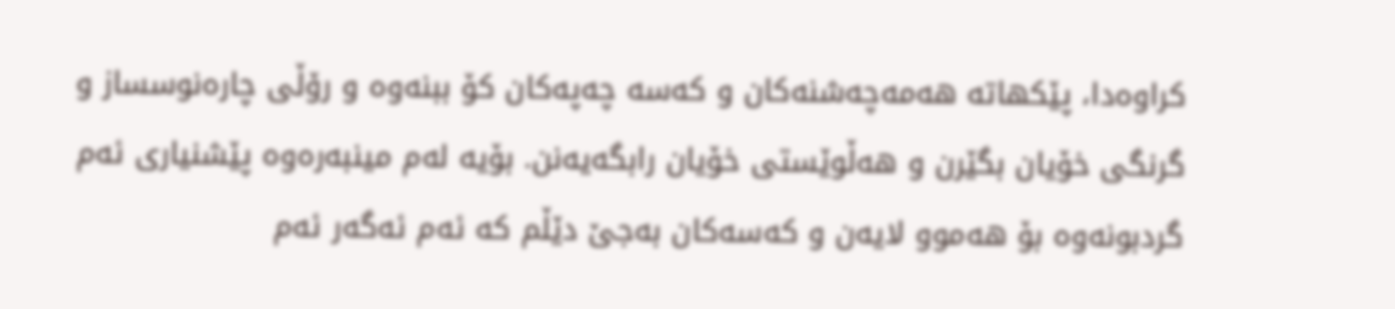كراوه‌دا، پێكهاته‌ هه‌مه‌چه‌شنه‌كان و كه‌سه‌ چه‌په‌كان كۆ ببنه‌وه‌ و رۆڵی چاره‌نوسساز و گرنگی خۆیان بگێرن و هه‌ڵوێستی خۆیان رابگه‌یه‌نن. بۆیه‌ له‌م مینبه‌ره‌وه‌ پێشنیاری ئه‌م گردبونه‌وه‌ بۆ هه‌موو لایه‌ن و كه‌سه‌كان به‌جێ دێڵم كه‌ ئه‌م ئه‌گه‌ر ئه‌م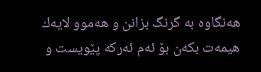هه‌نگاوه‌ به‌ گرنگ بزانن و هه‌موو لایه‌ك هیمه‌ت بكه‌ن بۆ ئه‌م ئه‌ركه‌ پێویست و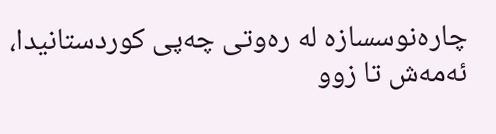چاره‌نوسسازه‌ له‌ ره‌وتی چه‌پی كوردستانیدا، ئه‌مه‌ش تا زوو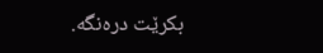بكرێت دره‌نگه‌.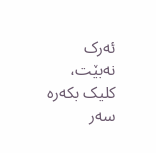ئەرک نەبێت، کلیک بکەرە سەر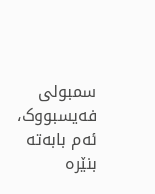سمبولی فەیسبووک، ئەم بابەتە بنێرە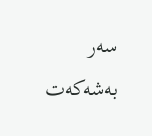سەر بەشەکەت